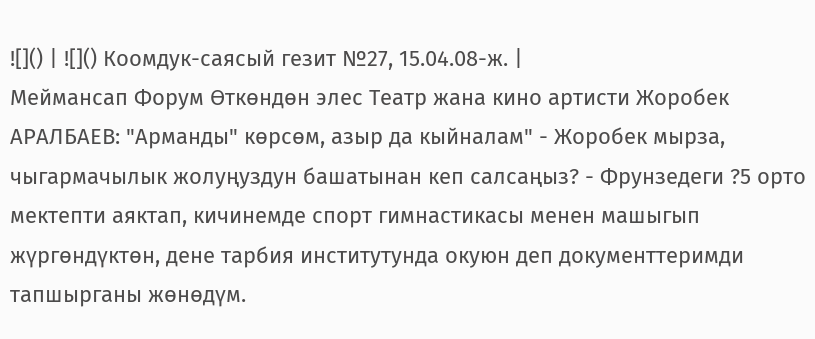![]() | ![]() Коомдук-саясый гезит №27, 15.04.08-ж. |
Меймансап Форум Өткөндөн элес Театр жана кино артисти Жоробек АРАЛБАЕВ: "Арманды" көрсөм, азыр да кыйналам" - Жоробек мырза, чыгармачылык жолуңуздун башатынан кеп салсаңыз? - Фрунзедеги ?5 орто мектепти аяктап, кичинемде спорт гимнастикасы менен машыгып жүргөндүктөн, дене тарбия институтунда окуюн деп документтеримди тапшырганы жөнөдүм.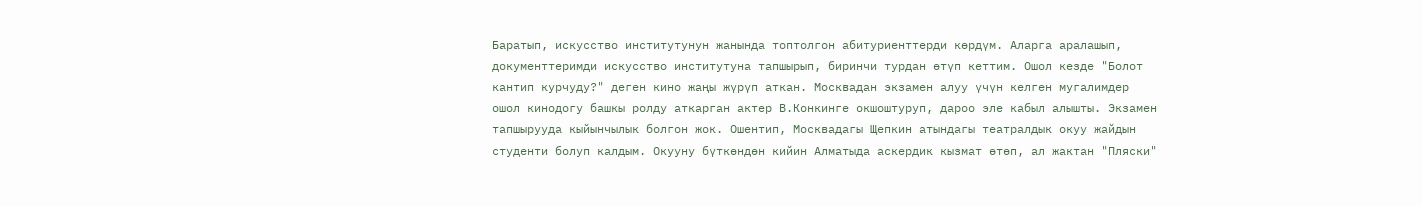Баратып, искусство институтунун жанында топтолгон абитуриенттерди көрдүм. Аларга аралашып, документтеримди искусство институтуна тапшырып, биринчи турдан өтүп кеттим. Ошол кезде "Болот кантип курчуду?" деген кино жаңы жүрүп аткан. Москвадан экзамен алуу үчүн келген мугалимдер ошол кинодогу башкы ролду аткарган актер В.Конкинге окшоштуруп, дароо эле кабыл алышты. Экзамен тапшырууда кыйынчылык болгон жок. Ошентип, Москвадагы Щепкин атындагы театралдык окуу жайдын студенти болуп калдым. Окууну бүткөндөн кийин Алматыда аскердик кызмат өтөп, ал жактан "Пляски"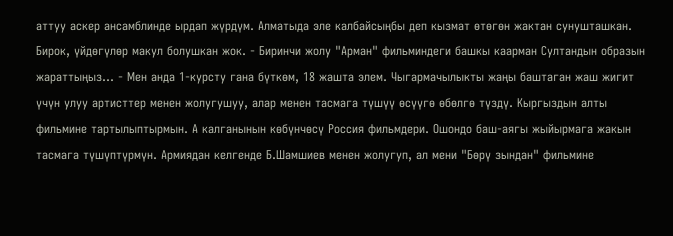аттуу аскер ансамблинде ырдап жүрдүм. Алматыда эле калбайсыңбы деп кызмат өтөгөн жактан сунушташкан. Бирок, үйдөгүлөр макул болушкан жок. - Биринчи жолу "Арман" фильминдеги башкы каарман Султандын образын жараттыңыз... - Мен анда 1-курсту гана бүткөм, 18 жашта элем. Чыгармачылыкты жаңы баштаган жаш жигит үчүн улуу артисттер менен жолугушуу, алар менен тасмага түшүү өсүүгө өбөлгө түздү. Кыргыздын алты фильмине тартылыптырмын. А калганынын көбүнчөсү Россия фильмдери. Ошондо баш-аягы жыйырмага жакын тасмага түшүптүрмүн. Армиядан келгенде Б.Шамшиев менен жолугуп, ал мени "Бөрү зындан" фильмине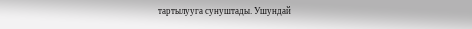тартылууга сунуштады. Ушундай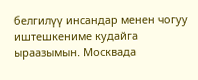белгилүү инсандар менен чогуу иштешкениме кудайга ыраазымын. Москвада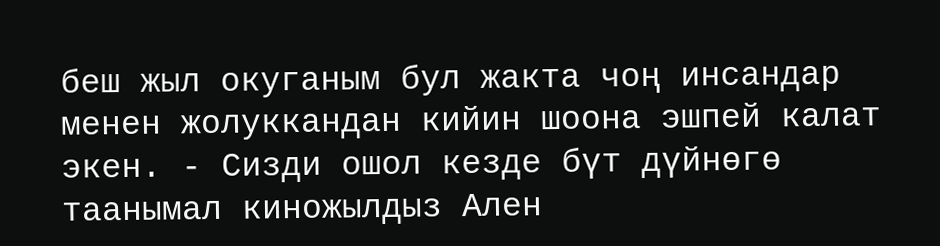беш жыл окуганым бул жакта чоң инсандар менен жолуккандан кийин шоона эшпей калат экен. - Сизди ошол кезде бүт дүйнөгө таанымал киножылдыз Ален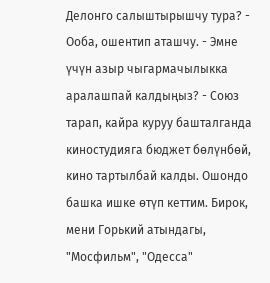Делонго салыштырышчу тура? - Ооба, ошентип аташчу. - Эмне үчүн азыр чыгармачылыкка аралашпай калдыңыз? - Союз тарап, кайра куруу башталганда киностудияга бюджет бөлүнбөй, кино тартылбай калды. Ошондо башка ишке өтүп кеттим. Бирок, мени Горький атындагы, "Мосфильм", "Одесса"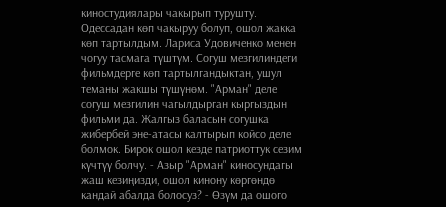киностудиялары чакырып турушту. Одессадан көп чакыруу болуп, ошол жакка көп тартылдым. Лариса Удовиченко менен чогуу тасмага түштүм. Согуш мезгилиндеги фильмдерге көп тартылгандыктан, ушул теманы жакшы түшүнөм. "Арман" деле согуш мезгилин чагылдырган кыргыздын фильми да. Жалгыз баласын согушка жибербей эне-атасы калтырып койсо деле болмок. Бирок ошол кезде патриоттук сезим күчтүү болчу. - Азыр "Арман" киносундагы жаш кезиңизди, ошол кинону көргөндө кандай абалда болосуз? - Өзүм да ошого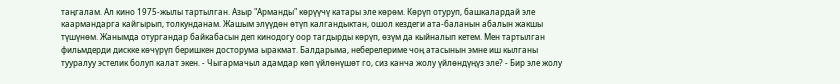таңгалам. Ал кино 1975-жылы тартылган. Азыр "Арманды" көрүүчү катары эле көрөм. Көрүп отуруп, башкалардай эле каармандарга кайгырып, толкунданам. Жашым элүүдөн өтүп калгандыктан, ошол кездеги ата-баланын абалын жакшы түшүнөм. Жанымда отургандар байкабасын деп кинодогу оор тагдырды көрүп, өзүм да кыйналып кетем. Мен тартылган фильмдерди дискке көчүрүп беришкен досторума ыракмат. Балдарыма, неберелериме чоң атасынын эмне иш кылганы тууралуу эстелик болуп калат экен. - Чыгармачыл адамдар көп үйлөнүшөт го, сиз канча жолу үйлөндүңүз эле? - Бир эле жолу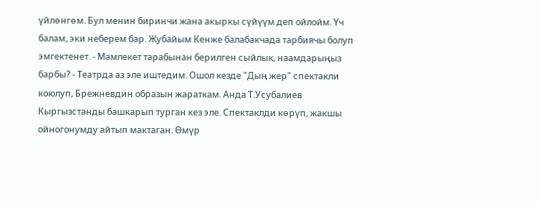үйлөнгөм. Бул менин биринчи жана акыркы сүйүүм деп ойлойм. Үч балам, эки неберем бар. Жубайым Кенже балабакчада тарбиячы болуп эмгектенет. - Мамлекет тарабынан берилген сыйлык, наамдарыңыз барбы? - Театрда аз эле иштедим. Ошол кезде "Дың жер" спектакли коюлуп, Брежневдин образын жараткам. Анда Т.Усубалиев Кыргызстанды башкарып турган кез эле. Спектаклди көрүп, жакшы ойногонумду айтып мактаган. Өмүр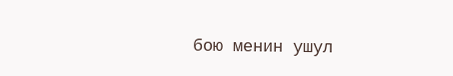бою менин ушул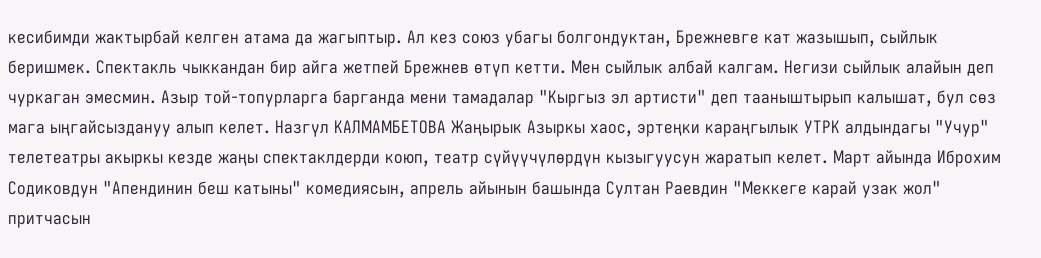кесибимди жактырбай келген атама да жагыптыр. Ал кез союз убагы болгондуктан, Брежневге кат жазышып, сыйлык беришмек. Спектакль чыккандан бир айга жетпей Брежнев өтүп кетти. Мен сыйлык албай калгам. Негизи сыйлык алайын деп чуркаган эмесмин. Азыр той-топурларга барганда мени тамадалар "Кыргыз эл артисти" деп тааныштырып калышат, бул сөз мага ыңгайсыздануу алып келет. Назгүл КАЛМАМБЕТОВА Жаңырык Азыркы хаос, эртеңки караңгылык УТРК алдындагы "Учур" телетеатры акыркы кезде жаңы спектаклдерди коюп, театр сүйүүчүлөрдүн кызыгуусун жаратып келет. Март айында Иброхим Содиковдун "Апендинин беш катыны" комедиясын, апрель айынын башында Султан Раевдин "Меккеге карай узак жол" притчасын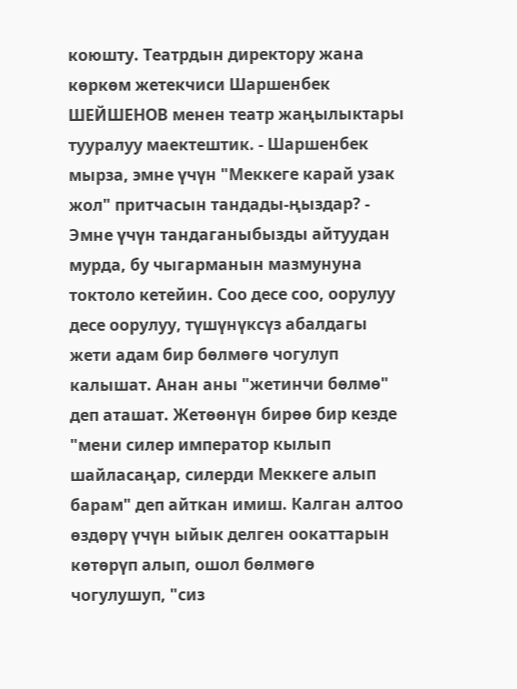коюшту. Театрдын директору жана көркөм жетекчиси Шаршенбек ШЕЙШЕНОВ менен театр жаңылыктары тууралуу маектештик. - Шаршенбек мырза, эмне үчүн "Меккеге карай узак жол" притчасын тандады-ңыздар? - Эмне үчүн тандаганыбызды айтуудан мурда, бу чыгарманын мазмунуна токтоло кетейин. Соо десе соо, оорулуу десе оорулуу, түшүнүксүз абалдагы жети адам бир бөлмөгө чогулуп калышат. Анан аны "жетинчи бөлмө" деп аташат. Жетөөнүн бирөө бир кезде "мени силер император кылып шайласаңар, силерди Меккеге алып барам" деп айткан имиш. Калган алтоо өздөрү үчүн ыйык делген оокаттарын көтөрүп алып, ошол бөлмөгө чогулушуп, "сиз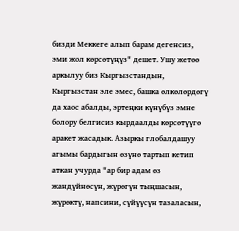бизди Меккеге алып барам дегенсиз, эми жол көрсөтүңүз" дешет. Ушу жетөө аркылуу биз Кыргызстандын, Кыргызстан эле эмес, башка өлкөлөрдөгү да хаос абалды, эртеңки күнүбүз эмне болору белгисиз кырдаалды көрсөтүүгө аракет жасадык. Азыркы глобалдашуу агымы бардыгын өзүнө тартып кетип аткан учурда "ар бир адам өз жандүйнөсүн, жүрөгүн тыңшасын, жүрөктү, напсини, сүйүүсүн тазаласын,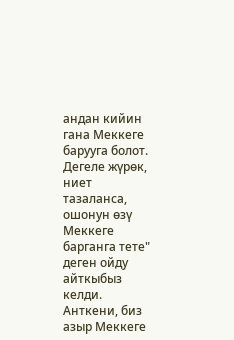андан кийин гана Меккеге барууга болот. Дегеле жүрөк, ниет тазаланса, ошонун өзү Меккеге барганга тете" деген ойду айткыбыз келди. Анткени, биз азыр Меккеге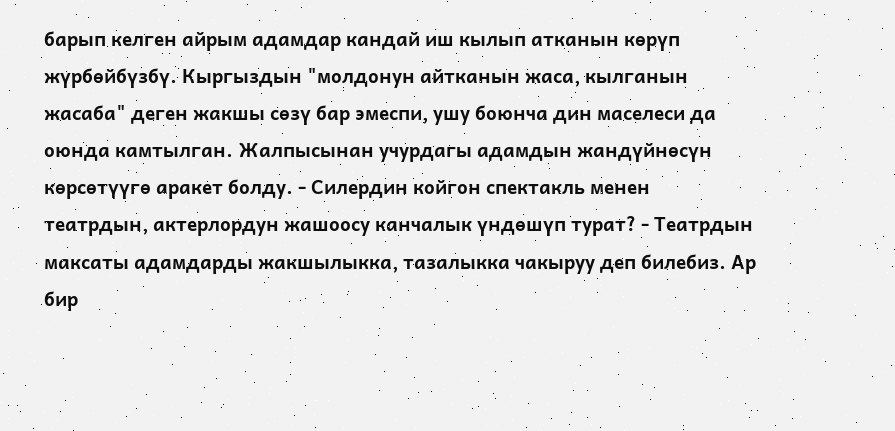барып келген айрым адамдар кандай иш кылып атканын көрүп жүрбөйбүзбү. Кыргыздын "молдонун айтканын жаса, кылганын жасаба" деген жакшы сөзү бар эмеспи, ушу боюнча дин маселеси да оюнда камтылган. Жалпысынан учурдагы адамдын жандүйнөсүн көрсөтүүгө аракет болду. - Силердин койгон спектакль менен театрдын, актерлордун жашоосу канчалык үндөшүп турат? - Театрдын максаты адамдарды жакшылыкка, тазалыкка чакыруу деп билебиз. Ар бир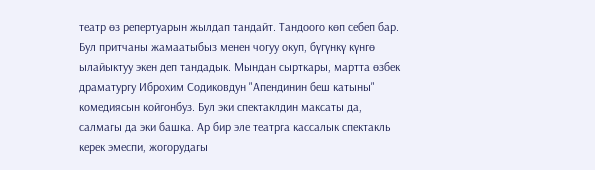театр өз репертуарын жылдап тандайт. Тандоого көп себеп бар. Бул притчаны жамаатыбыз менен чогуу окуп, бүгүнкү күнгө ылайыктуу экен деп тандадык. Мындан сырткары, мартта өзбек драматургу Иброхим Содиковдун "Апендинин беш катыны" комедиясын койгонбуз. Бул эки спектаклдин максаты да, салмагы да эки башка. Ар бир эле театрга кассалык спектакль керек эмеспи, жогорудагы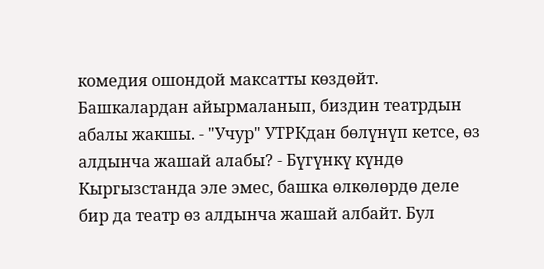комедия ошондой максатты көздөйт. Башкалардан айырмаланып, биздин театрдын абалы жакшы. - "Учур" УТРКдан бөлүнүп кетсе, өз алдынча жашай алабы? - Бүгүнкү күндө Кыргызстанда эле эмес, башка өлкөлөрдө деле бир да театр өз алдынча жашай албайт. Бул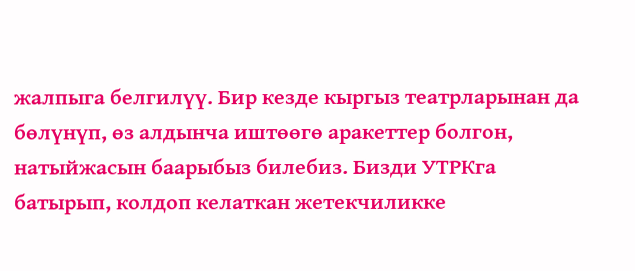жалпыга белгилүү. Бир кезде кыргыз театрларынан да бөлүнүп, өз алдынча иштөөгө аракеттер болгон, натыйжасын баарыбыз билебиз. Бизди УТРКга батырып, колдоп келаткан жетекчиликке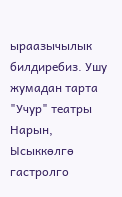ыраазычылык билдиребиз. Ушу жумадан тарта "Учур" театры Нарын, Ысыккөлгө гастролго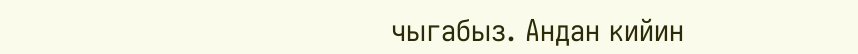чыгабыз. Андан кийин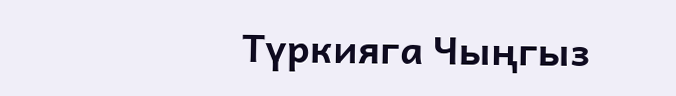Түркияга Чыңгыз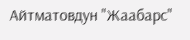Айтматовдун "Жаабарс"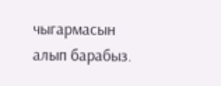чыгармасын алып барабыз.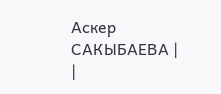Аскер САКЫБАЕВА |
|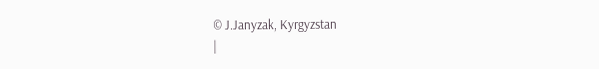© J.Janyzak, Kyrgyzstan
|